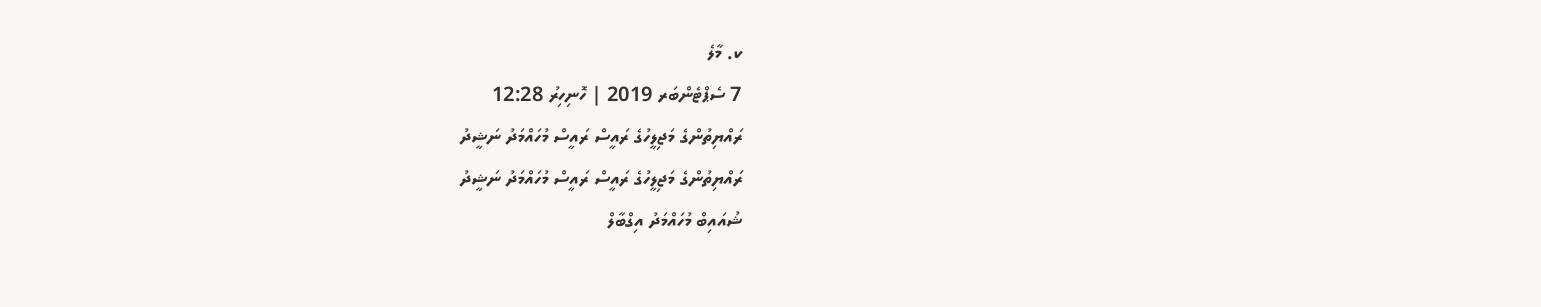ކ. މާލެ
7 ސެޕްޓެންބަރ 2019 | ހޮނިހިރު 12:28
ރައްޔިތުންގެ މަޖިލީހުގެ ރައީސް ރައީސް މުހައްމަދު ނަޝީދު
ރައްޔިތުންގެ މަޖިލީހުގެ ރައީސް ރައީސް މުހައްމަދު ނަޝީދު
ޝުއައިބް މުހައްމަދު އިގްބާލް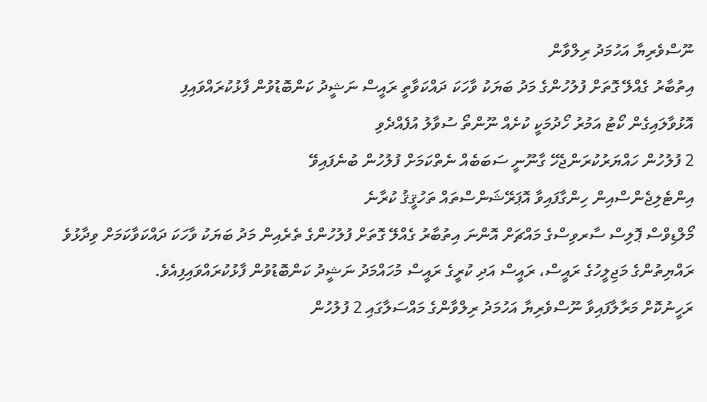ނޫސްވެރިޔާ އަހުމަދު ރިލްވާން
އިތުބާރު ގެއްލޭ ގޮތަށް ފުލުހުންގެ މަދު ބަޔަކު ވާހަކަ ދައްކަވާތީ ރައީސް ނަޝީދު ކަންބޮޑުވުން ފާޅުކުރައްވައިފި
އޮޅުވާލައިގެން ކޯޓު އަމުރު ހޯދުމަކީ ކުށެއް ނޫންތޯ ސުވާލު އުފެއްދެވި
2 ފުލުހުން ހައްޔަރުކުރަންޖެހޭ ގާނޫނީ ސަބަބެއް ނެތްކަމަށް ފުލުހުން ބުނެފައިވޭ
އިންޓެލިޖެންސްއިން ހިންގާފައިވާ އޮޕަރޭޝަންސްތައް ތަހުޤީޤު ކުރާނެ
މޯލްޑިވްސް ޕޮލިސް ސާރވިސްގެ މައްޗަށް އޮންނަ އިތުބާރު ގެއްލޭ ގޮތަށް ފުލުހުންގެ ތެރެއިން މަދު ބަޔަކު ވާހަކަ ދައްކަވާކަމަށް ވިދާޅުވެ ރައްޔިތުންގެ މަޖިލީހުގެ ރައީސް، ރައީސް އަދި ކުރީގެ ރައީސް މުހައްމަދު ނަޝީދު ކަންބޮޑުވުން ފާޅުކުރައްވައިފިއެވެ.
ރަހީނުކޮށް މަރާލާފައިވާ ނޫސްވެރިޔާ އަހުމަދު ރިލްވާންގެ މައްސަލާގައި 2 ފުލުހުން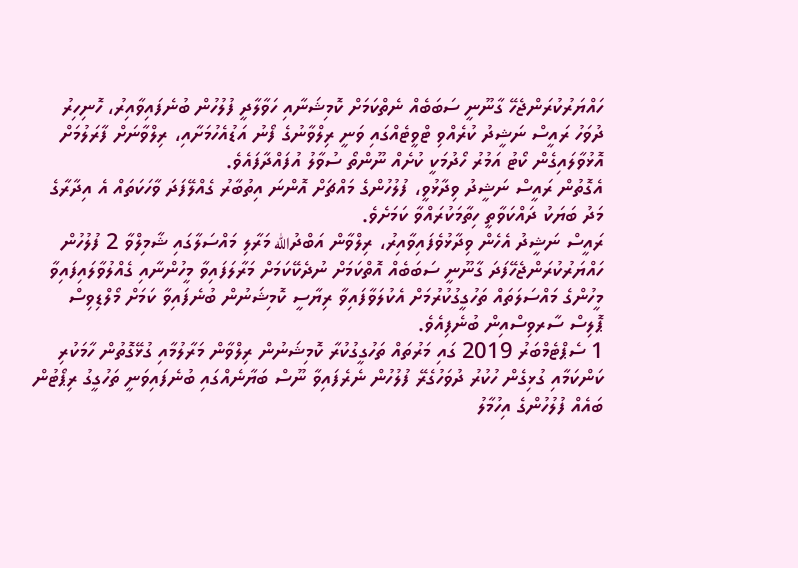ހައްޔަރުކުރަންޖެހޭ ގާނޫނީ ސަބަބެއް ނެތްކަމަށް ކޮމިޝަނާއި ހަވާލާދީ ފުލުހުން ބުނެފައިވާއިރު، ހޮނިހިރު ދުވަހު ރައީސް ނަޝީދު ކުރެއްވި ޓްވީޓެއްގައި ވަނީ ރިލްވާނުގެ ފޯނު އަޑުއެހުމަށާއި، ރިލްވާނަށް ފާރަލުމަށް އޮޅުވާލައިގެން ކޯޓު އަމުރު ހޯދުމަކީ ކުށެއް ނޫންތޯ ސުވާލު އުފައްދާފައެވެ.
އެގޮތުން ރައީސް ނަޝީދު ވިދާޅުވީ، ފުލުހުންގެ މައްޗަށް އޮންނަ އިތުބާރު ގެއްލޭފަދަ ވާހަކަތައް އެ އިދާރާގެ މަދު ބަޔަކު ދައްކަވާތީ ހިތާމަކުރައްވާ ކަމަށެވެ.
ރައީސް ނަޝީދު އެހެން ވިދާޅުވެފައިވާއިރު، ރިލްވާން އަބްދުالله މަރާލި މައްސަލާގައި ޝާމިލްވާ 2 ފުލުހުން ހައްޔަރުކުރަންޖެހޭފަދަ ގާނޫނީ ސަބަބެއް އޮތްކަމަށް ނުދެކޭކަމަށް މަރާލަފައިވާ މީހުންނާއި ގެއްލުވާލައިފައިވާ މީހުންގެ މައްސަލަތައް ތަހުގީގުކުރުމަށް އެކުލަވާފައިވާ ރިޔާސީ ކޮމިޝަނުން ބުނެފައިވާ ކަމަށް މޯލްޑިވިސް ޕޮލިސް ސާރވިސްއިން ބުނެފިއެވެ.
1 ސެޕްޓެމްބަރު 2019 ގައި މަރުތައް ތަހުގީގުކުރާ ކޮމިޝަނުން ރިލްވާން މަރާލުމާއި ގުޅޭގޮތުން ހާމަކުރި ކަންކަމާއި ގުޅިގެން ހުކުރު ދުވަހުގެރޭ ފުލުހުން ނެރެފައިވާ ނޫސް ބަޔާނެއްގައި ބުނެފައިވަނީ ތަހުގީގު ރިޕޯޓުން ބައެއް ފުލުހުންގެ އިހުމާލު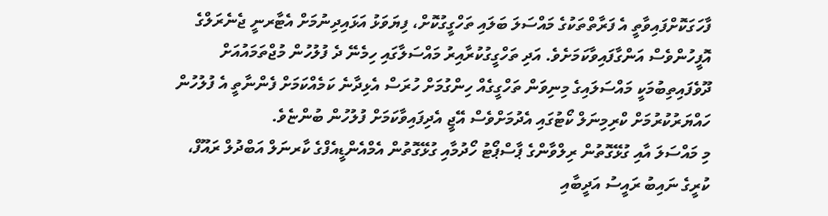ފާހަގަކޮށްފައިވާތީ އެ ފަރާތްތަކުގެ މައްސަލަ ބަލައި ތަހްގީގުކޮށް، ފިޔަވަޅު އަޅައިދިނުމަށް އެޓާރނީ ޖެނެރަލްގެ އޮފީހުންވެސް އަންގާފައިވާކަމަށެވެ. އަދި ތަހްގީގުކުރާއިރު މައްސަލާގައި ހިމެނޭ ދެ ފުލުހުން މުޖްތަމައުއަށް ދޫވެފައިތިބުމަކީ މައްސަލައިގެ މިނިވަން ތަހްގީގެއް ހިންގުމަށް ހުރަސް އެޅިދާނެ ކަމެއްކަމަށް ފެންނާތީ އެ ފުލުހުން ހައްޔަރުކުރުމަށް ކްރިމިނަލް ކޯޓުގައި އެދުމަށްވެސް އޭޖީ އެދިފައިވާކަމަށް ފުލުހުން ބުންޏެވެ.
މި މައްސަލަ އާއި ގުޅޭގޮތުން ރިލްވާންގެ ޕާސްޕޯޓު ހޯދުމާއި ގުޅޭގޮތުން އެމްއެންޑީއެފްގެ ކާރނަލް އަބްދުލް ރައޫފް، ކުރީގެ ނައިބު ރައީސު އަދީބާއި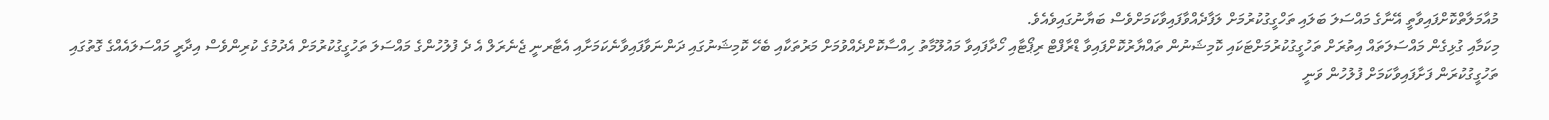މުއާމަލާތްކޮށްފައިވާތީ އޭނާގެ މައްސަލަ ބަލައި ތަހްގީގުކުރުމަށް ލަފާދެއްވާފައިވާކަމަށްވެސް ބަޔާނުގައިވެއެވެ.
މިކަމާއި ގުޅިގެން މައްސަލަތައް އިތުރަށް ތަހުގީގުކުރުމަށްޓަކައި ކޮމިޝަނުން ތައްޔާރުކޮށްފައިވާ ޑްރާފްޓް ރިޕޯޓާއި ހޯދާފައިވާ މައުލޫމާތު ހިއްސާކޮށްދެއްވުމަށް މަރުތަކާއި ބެހޭ ކޮމިޝަނުގައި ދަންނަވާފައިވާނެކަމަށާއި އެޓާރނީ ޖެނެރަލް އެ ދެ ފުލުހުންގެ މައްސަލަ ތަހުގީގުކުރުމަށް އެދުމުގެ ކުރިންވެސް އިދާރީ މައްސަލައެއްގެ ގޮތުގައި ތަހުގީގުކުރަން ފަށާފައިވާކަމަށް ފުލުހުން ވަނީ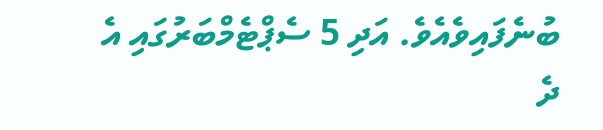ބުނެފައިވެއެވެ. އަދި 5 ސެޕްޓެމްބަރުގައި އެ ދެ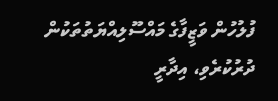ފުލުހުން ވަޒީފާގެ މައްސޫލިއްޔަތުތަކުން ދުރުކުރެވި، އިދާރީ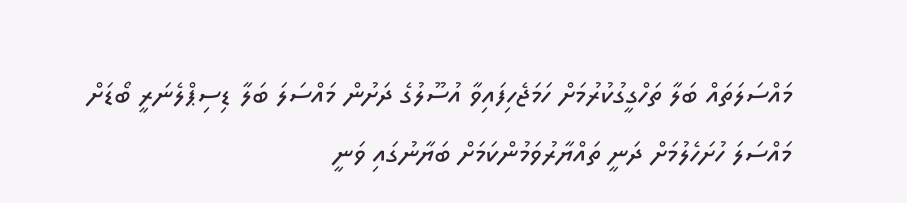މައްސަލަތައް ބަލާ ތަހްގީގުކުރުމަށް ހަމަޖެހިފައިވާ އުސޫލުގެ ދަށުން މައްސަލަ ބަލާ ޑިސިޕްލެނަރީ ބޯޑަށް މައްސަލަ ހުށަހެލުމަށް ދަނީ ތައްޔާރުވަމުންކަމަށް ބަޔާނުގައި ވަނީ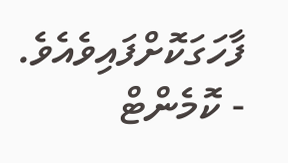ފާހަގަކޮށްފައިވެއެވެ.
- ކޮމެންޓް